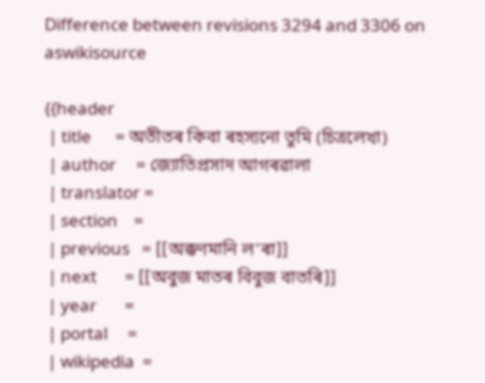Difference between revisions 3294 and 3306 on aswikisource

{{header
 | title      = অতীতৰ কিবা ৰহস্যনো তুমি (চিত্ৰলেখা)
 | author     = জ্যোতিপ্ৰসাদ আগৰৱালা
 | translator =
 | section    =
 | previous   = [[অক্কণমানি ল’ৰা]]
 | next       = [[অবুজ মাতৰ বিবুজ বাতৰি]]
 | year       =
 | portal     =
 | wikipedia  =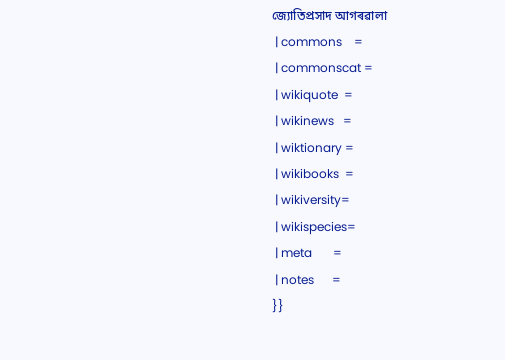জ্যোতিপ্ৰসাদ আগৰৱালা
 | commons    =
 | commonscat =
 | wikiquote  =
 | wikinews   =
 | wiktionary =
 | wikibooks  =
 | wikiversity=
 | wikispecies=
 | meta       =
 | notes      =
}}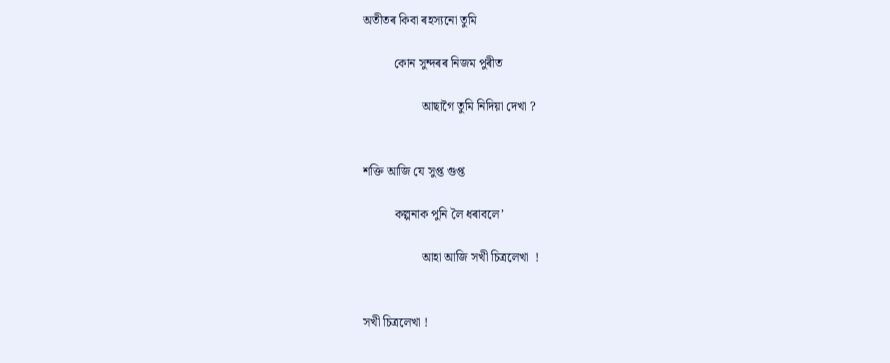অতীতৰ কিবা ৰহস্যনো তুমি

          কোন সুন্দৰৰ নিজম পুৰীত

                   আছাগৈ তুমি নিদিয়া দেখা ?


শক্তি আজি যে সুপ্ত গুপ্ত

          কল্পনাক পুনি লৈ ধৰাবলে’

                   আহা আজি সখী চিত্ৰলেখা  !


সখী চিত্ৰলেখা !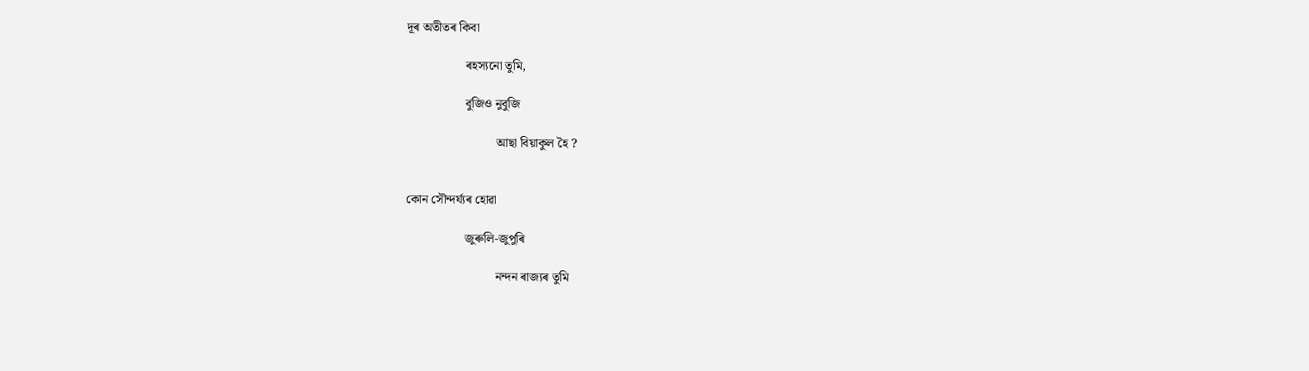দূৰ অতীতৰ কিবা

                   ৰহস্যনো তুমি,

                   বুজিও নুবুজি

                             আছা বিয়াকুল হৈ ?


কোন সৌন্দৰ্য্যৰ হোৱা

                   জুৰুলি-জুপুৰি

                             নন্দন ৰাজ্যৰ তুমি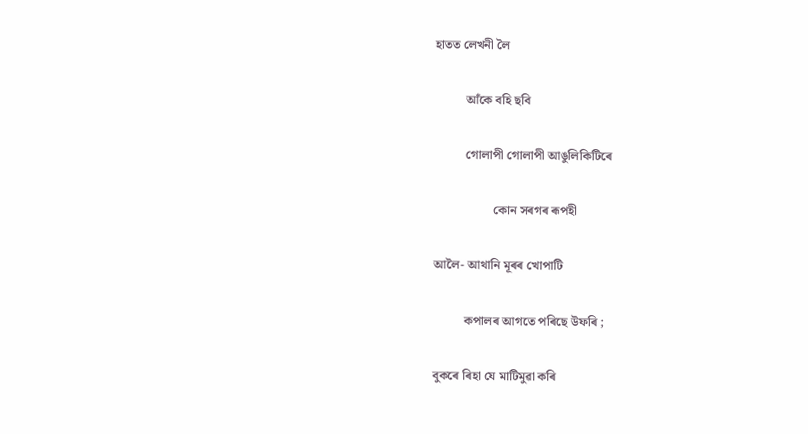হাতত লেখনী লৈ

          আঁকে বহি ছবি

          গোলাপী গোলাপী আঙুলিকিটিৰে

                   কোন সৰগৰ ৰূপহী

আলৈ- আথানি মূৰৰ খোপাটি

          কপালৰ আগতে পৰিছে উফৰি ;

বুকৰে ৰিহা যে মাটিমুৱা কৰি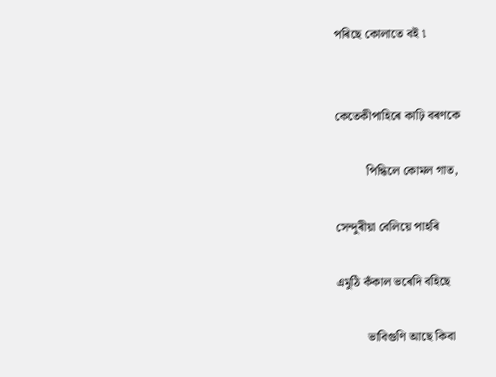পৰিছে কোলাতে বই ৷


কেতেকীপাহিৰে কাঢ়ি বৰণকে

          পিন্ধিলে কোমল গাত,

সেন্দুৰীয়া বেলিয়ে পাহৰি

এমুঠি কঁকাল ভৰেদি বহিছে

          ভাবিগুণি আছে কিবা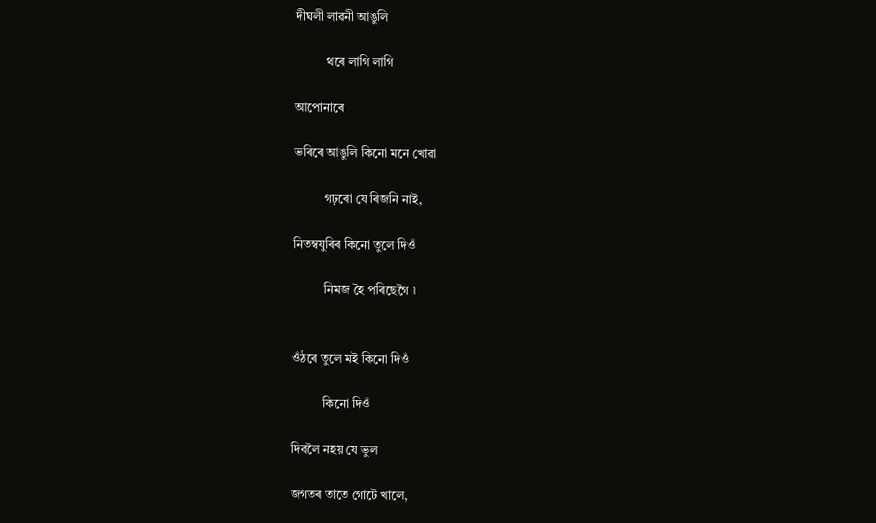দীঘলী লাৱনী আঙুলি

          থৰে লাগি লাগি

আপোনাৰে

ভৰিৰে আঙুলি কিনো মনে খোৱা

          গঢ়ৰো যে ৰিজনি নাই,

নিতম্বযুৰিৰ কিনো তুলে দিওঁ

          নিমজ হৈ পৰিছেগৈ ৷


ওঁঠৰে তুলে মই কিনো দিওঁ

          কিনো দিওঁ

দিবলৈ নহয় যে ভুল

জগতৰ তাতে গোটে খালে,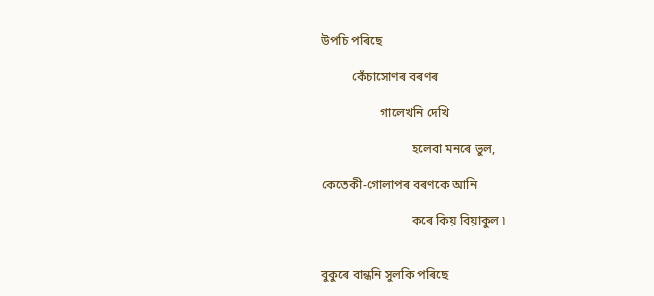উপচি পৰিছে

          কেঁচাসোণৰ বৰণৰ

                   গালেখনি দেখি

                             হলেবা মনৰে ভুল,

কেতেকী-গোলাপৰ বৰণকে আনি

                             কৰে কিয় বিয়াকুল ৷


বুকুৰে বান্ধনি সুলকি পৰিছে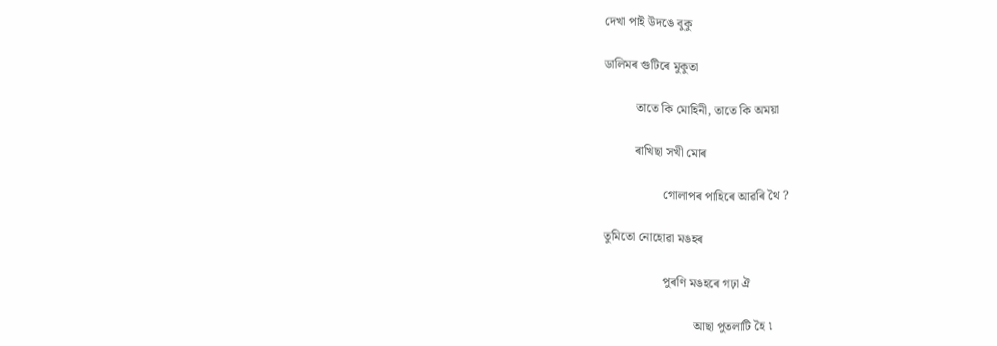দেখা পাই উদঙে বুকু

ডালিমৰ গুটিৰে মুকুতা

          তাতে কি মোহিনী, তাতে কি অময়া

          ৰাখিছা সখী মোৰ

                   গোলাপৰ পাহিৰে আৱৰি থৈ ?

তুমিতো নোহোৱা মঙহৰ

                   পুৰণি মঙহৰে গঢ়া ঐ

                             আছা পুতলাটি হৈ ৷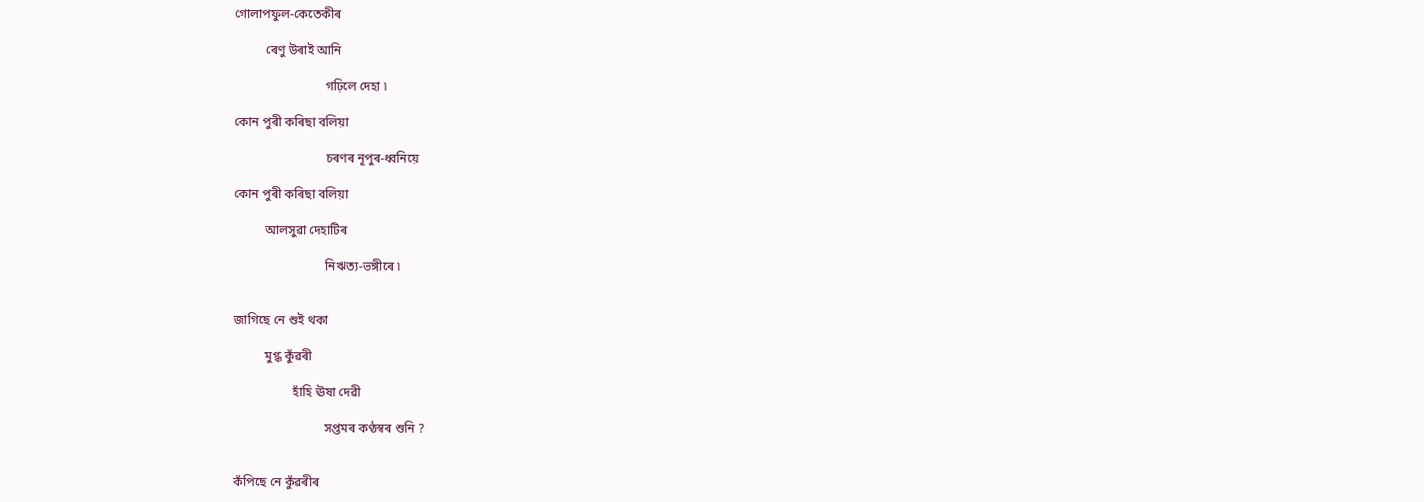গোলাপফুল-কেতেকীৰ

          ৰেণু উৰাই আনি

                             গঢ়িলে দেহা ৷

কোন পুৰী কৰিছা বলিয়া

                             চৰণৰ নূপুৰ-ধ্বনিয়ে

কোন পুৰী কৰিছা বলিয়া

          আলসুৱা দেহাটিৰ

                             নিঋত্য-ভঙ্গীৰে ৷


জাগিছে নে শুই থকা

          মুগ্ধ কুঁৱৰী

                   হাঁহি ঊষা দেৱী

                             সপ্তমৰ কণ্ঠস্বৰ শুনি ?


কঁপিছে নে কুঁৱৰীৰ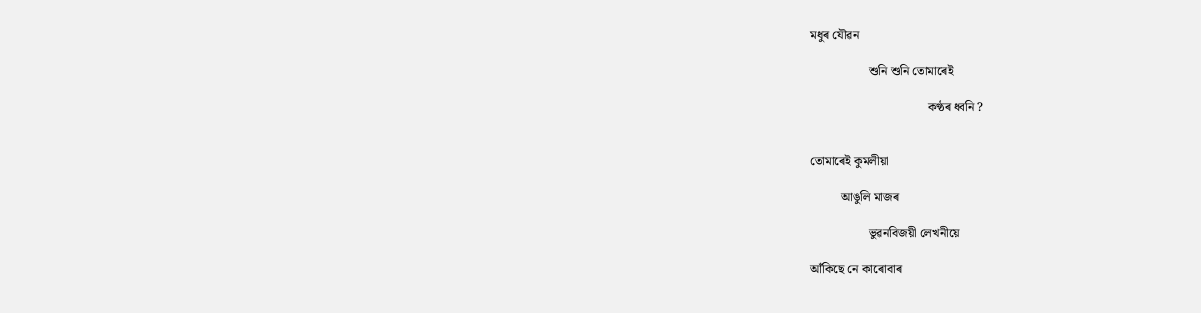মধুৰ যৌৱন

                   শুনি শুনি তোমাৰেই

                                      কণ্ঠৰ ধ্বনি ?


তোমাৰেই কুমলীয়া

          আঙুলি মাজৰ

                   ভুৱনবিজয়ী লেখনীয়ে

আঁকিছে নে কাৰোবাৰ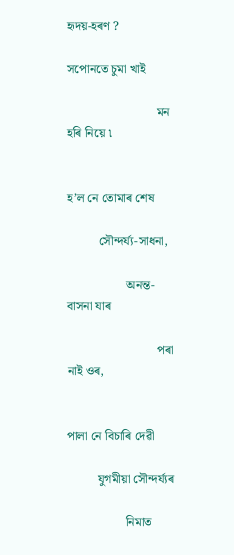হৃদয়-হৰণ ?

সপোনতে চুমা খাই

                             মন হৰি নিয়ে ৷


হ’ল নে তোমাৰ শেষ

          সৌন্দৰ্য্য-সাধনা,

                   অনন্ত-বাসনা যাৰ

                             পৰা নাই ওৰ,


পালা নে বিচাৰি দেৱী

          যুগমীয়া সৌন্দৰ্য্যৰ

                   নিমাত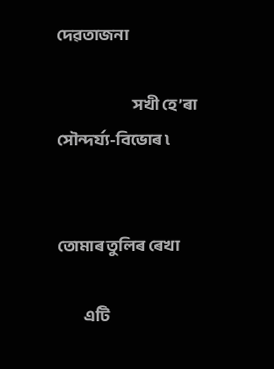দেৱতাজনা

                             সখী হে’ৰা সৌন্দৰ্য্য-বিভোৰ ৷


তোমাৰ তুলিৰ ৰেখা

          এটি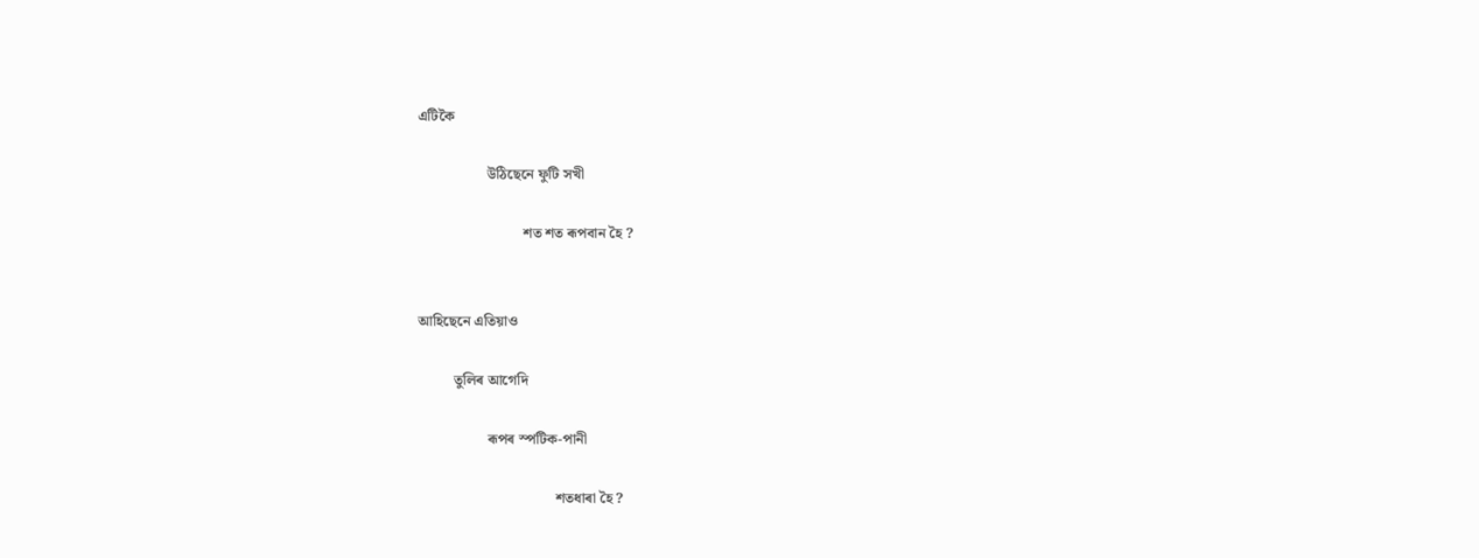এটিকৈ

                   উঠিছেনে ফুটি সখী

                             শত শত ৰূপবান হৈ ?


আহিছেনে এতিয়াও

          তুলিৰ আগেদি

                   ৰূপৰ স্পটিক-পানী

                                      শতধাৰা হৈ ?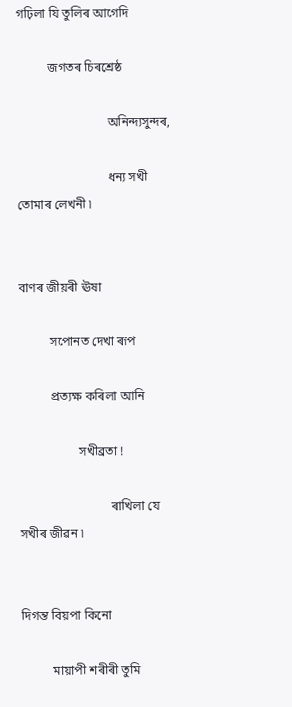গঢ়িলা যি তুলিৰ আগেদি

          জগতৰ চিৰশ্ৰেষ্ঠ

                             অনিন্দ্যসুন্দৰ,

                             ধন্য সখী তোমাৰ লেখনী ৷


বাণৰ জীয়ৰী ঊষা

          সপোনত দেখা ৰূপ

          প্ৰত্যক্ষ কৰিলা আনি

                   সখীব্ৰতা !

                             ৰাখিলা যে সখীৰ জীৱন ৷


দিগন্ত বিয়পা কিনো

          মায়াপী শৰীৰী তুমি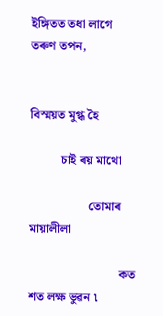ইঙ্গিতত তধা লাগে তৰুণ তপন,


বিস্ময়ত মুগ্ধ হৈ

          চাই ৰয় মাথো

                   তোমাৰ মায়ালীলা

                             কত শত লক্ষ ভুৱন ৷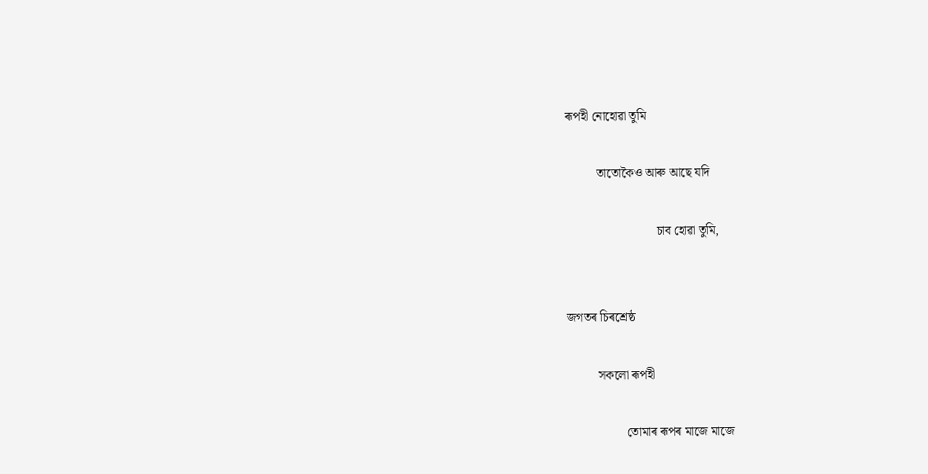ৰূপহী নোহোৱা তুমি

          তাতোকৈও আৰু আছে যদি

                             চাব হোৱা তুমি,


জগতৰ চিৰশ্ৰেষ্ঠ

          সকলো ৰূপহী

                   তোমাৰ ৰূপৰ মাজে মাজে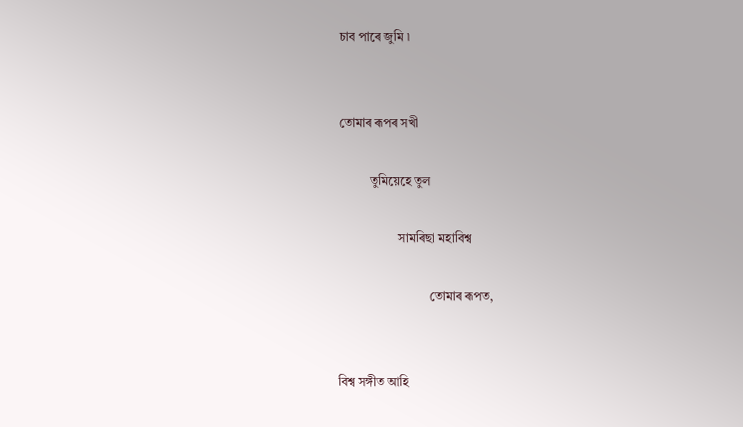চাব পাৰে জুমি ৷


তোমাৰ ৰূপৰ সখী

          তুমিয়েহে তুল

                   সামৰিছা মহাবিশ্ব

                             তোমাৰ ৰূপত,


বিশ্ব সঙ্গীত আহি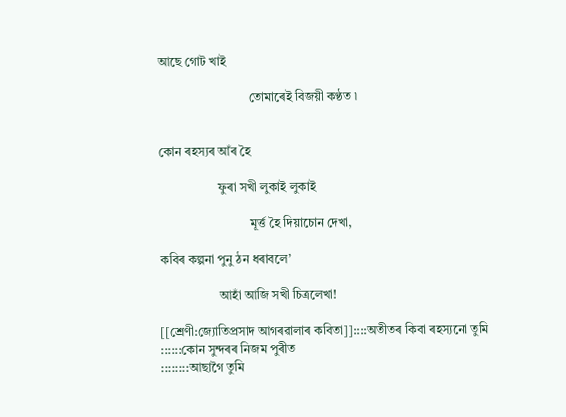আছে গোট খাই

                             তোমাৰেই বিজয়ী কণ্ঠত ৷


কোন ৰহস্যৰ আঁৰ হৈ

                   ফুৰা সখী লুকাই লুকাই

                             মূৰ্ত্ত হৈ দিয়াচোন দেখা,

কবিৰ কল্পনা পুনু ঠন ধৰাবলে’

                   আহাঁ আজি সখী চিত্ৰলেখা!

[[শ্ৰেণী:জ্যোতিপ্ৰসাদ আগৰৱালাৰ কবিতা]]::::অতীতৰ কিবা ৰহস্যনো তুমি
::::::কোন সুন্দৰৰ নিজম পুৰীত
::::::::আছাগৈ তুমি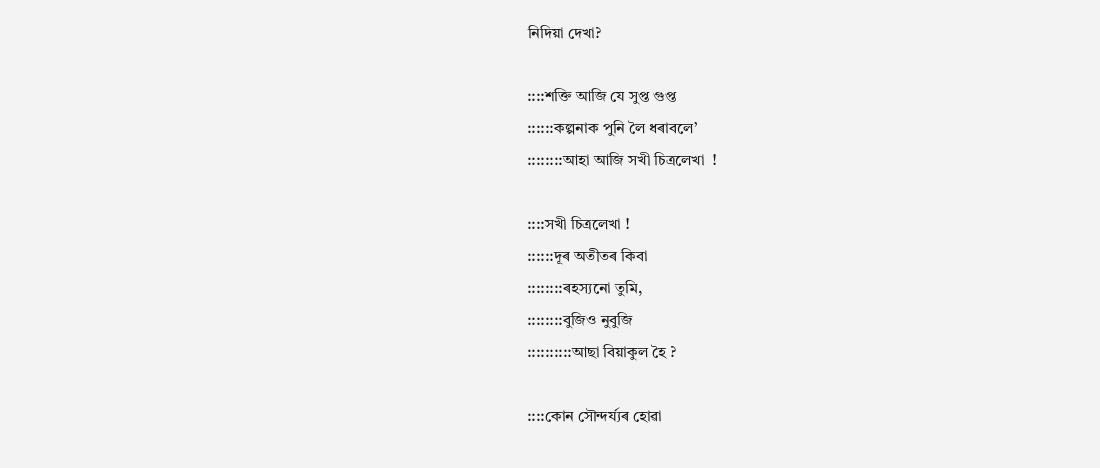নিদিয়া দেখা?

::::শক্তি আজি যে সুপ্ত গুপ্ত
::::::কল্পনাক পুনি লৈ ধৰাবলে’
::::::::আহা আজি সখী চিত্ৰলেখা  !

::::সখী চিত্ৰলেখা !
::::::দূৰ অতীতৰ কিবা
::::::::ৰহস্যনো তুমি,
::::::::বুজিও নুবুজি
::::::::::আছা বিয়াকুল হৈ ?

::::কোন সৌন্দৰ্য্যৰ হোৱা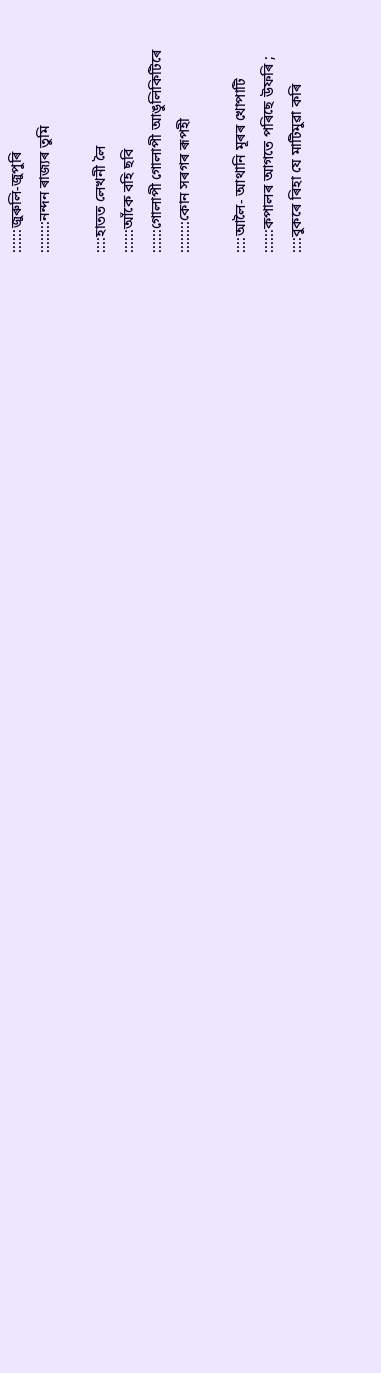::::::জুৰুলি-জুপুৰি
::::::::নন্দন ৰাজ্যৰ তুমি

::::হাতত লেখনী লৈ
::::::আঁকে বহি ছবি
::::::গোলাপী গোলাপী আঙুলিকিটিৰে
::::::::কোন সৰগৰ ৰূপহী

::::আলৈ- আথানি মূৰৰ খোপাটি
::::::কপালৰ আগতে পৰিছে উফৰি ;
::::বুকৰে ৰিহা যে মাটিমুৱা কৰি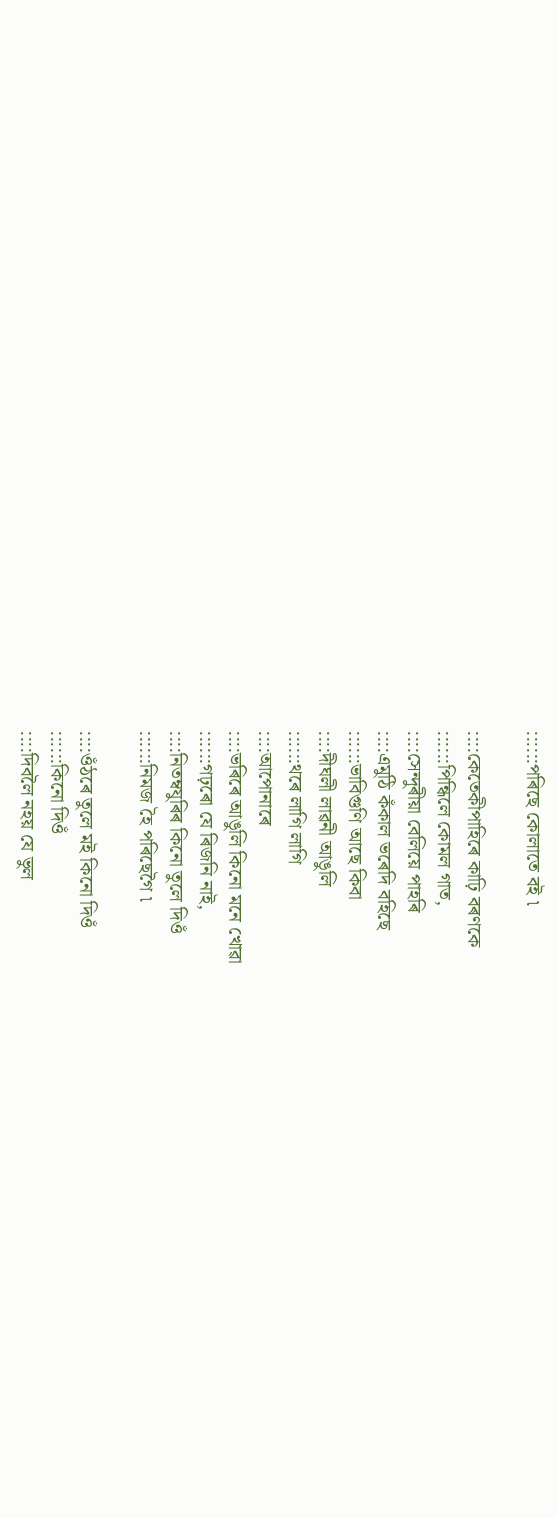::::::পৰিছে কোলাতে বই ৷

::::কেতেকীপাহিৰে কাঢ়ি বৰণকে
::::::পিন্ধিলে কোমল গাত,
::::সেন্দুৰীয়া বেলিয়ে পাহৰি
::::এমুঠি কঁকাল ভৰেদি বহিছে
::::::ভাবিগুণি আছে কিবা
::::দীঘলী লাৱনী আঙুলি
::::::থৰে লাগি লাগি
::::আপোনাৰে
::::ভৰিৰে আঙুলি কিনো মনে খোৱা
::::::গঢ়ৰো যে ৰিজনি নাই,
::::নিতম্বযুৰিৰ কিনো তুলে দিওঁ
::::::নিমজ হৈ পৰিছেগৈ ৷

::::ওঁঠৰে তুলে মই কিনো দিওঁ
::::::কিনো দিওঁ
::::দিবলৈ নহয় যে ভুল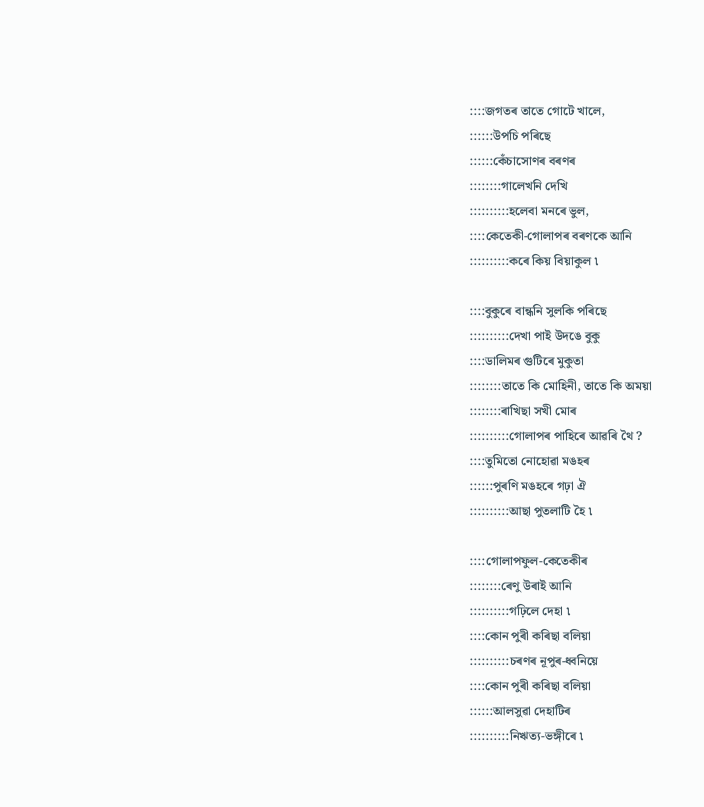::::জগতৰ তাতে গোটে খালে,
::::::উপচি পৰিছে
::::::কেঁচাসোণৰ বৰণৰ
::::::::গালেখনি দেখি
::::::::::হলেবা মনৰে ভুল,
::::কেতেকী-গোলাপৰ বৰণকে আনি
::::::::::কৰে কিয় বিয়াকুল ৷

::::বুকুৰে বান্ধনি সুলকি পৰিছে
::::::::::দেখা পাই উদঙে বুকু
::::ডালিমৰ গুটিৰে মুকুতা
::::::::তাতে কি মোহিনী, তাতে কি অময়া
::::::::ৰাখিছা সখী মোৰ
::::::::::গোলাপৰ পাহিৰে আৱৰি থৈ ?
::::তুমিতো নোহোৱা মঙহৰ
::::::পুৰণি মঙহৰে গঢ়া ঐ
::::::::::আছা পুতলাটি হৈ ৷

::::গোলাপফুল-কেতেকীৰ
::::::::ৰেণু উৰাই আনি
::::::::::গঢ়িলে দেহা ৷
::::কোন পুৰী কৰিছা বলিয়া
::::::::::চৰণৰ নূপুৰ-ধ্বনিয়ে
::::কোন পুৰী কৰিছা বলিয়া
::::::আলসুৱা দেহাটিৰ
::::::::::নিঋত্য-ভঙ্গীৰে ৷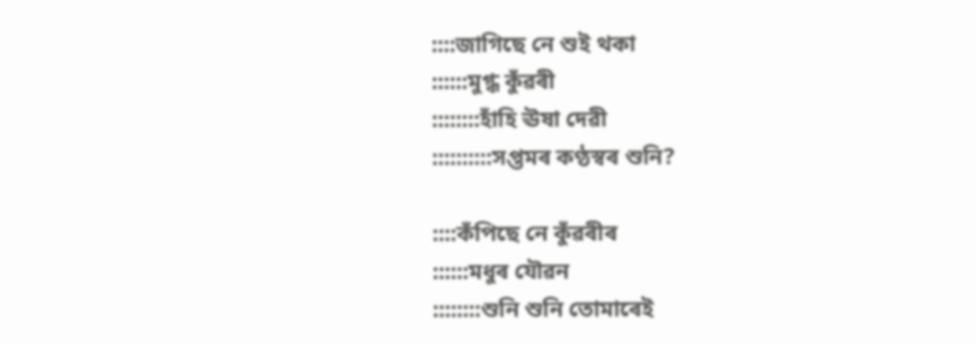::::জাগিছে নে শুই থকা
::::::মুগ্ধ কুঁৱৰী
::::::::হাঁহি ঊষা দেৱী
::::::::::সপ্তমৰ কণ্ঠস্বৰ শুনি?

::::কঁপিছে নে কুঁৱৰীৰ
::::::মধুৰ যৌৱন
::::::::শুনি শুনি তোমাৰেই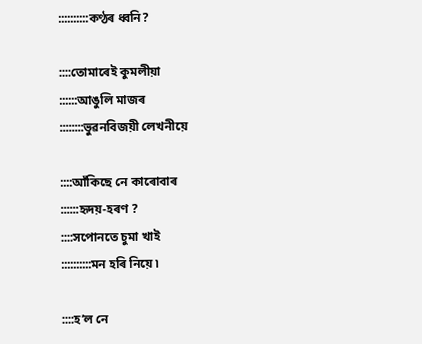::::::::::কণ্ঠৰ ধ্বনি?

::::তোমাৰেই কুমলীয়া
::::::আঙুলি মাজৰ
::::::::ভুৱনবিজয়ী লেখনীয়ে

::::আঁকিছে নে কাৰোবাৰ
::::::হৃদয়-হৰণ ?
::::সপোনতে চুমা খাই
::::::::::মন হৰি নিয়ে ৷

::::হ’ল নে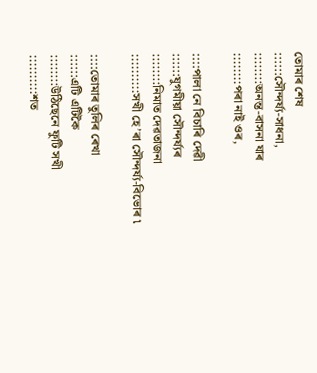তোমাৰ শেষ
::::::সৌন্দৰ্য্য-সাধনা,
::::::::অনন্ত-বাসনা যাৰ
::::::::পৰা নাই ওৰ,

::::পালা নে বিচাৰি দেৱী
::::::যুগমীয়া সৌন্দৰ্য্যৰ
::::::::নিমাত দেৱতাজনা
::::::::::সখী হে’ৰা সৌন্দৰ্য্য-বিভোৰ ৷

::::তোমাৰ তুলিৰ ৰেখা
::::::এটি এটিকৈ
::::::::উঠিছেনে ফুটি সখী
::::::::::শত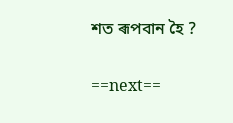শত ৰূপবান হৈ ?

==next==